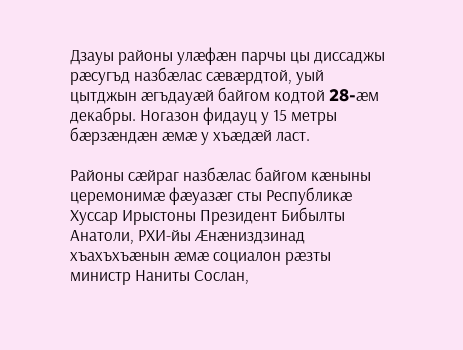Дзауы районы улæфæн парчы цы диссаджы рæсугъд назбæлас сæвæрдтой, уый цытджын æгъдауæй байгом кодтой 28-æм декабры. Ногазон фидауц у 15 метры бæрзæндæн æмæ у хъæдæй ласт.

Районы сæйраг назбæлас байгом кæныны церемонимæ фæуазæг сты Республикæ Хуссар Ирыстоны Президент Бибылты Анатоли, РХИ-йы Æнæниздзинад хъахъхъæнын æмæ социалон рæзты министр Наниты Сослан,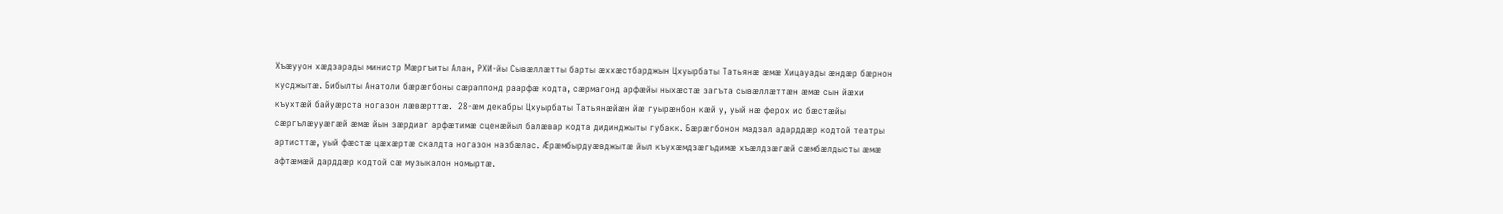Хъæууон хæдзарады министр Мæргъиты Алан, РХИ-йы Сывæллæтты барты æххæстбарджын Цхуырбаты Татьянæ æмæ Хицауады æндæр бæрнон кусджытæ. Бибылты Анатоли бæрæгбоны сæраппонд раарфæ кодта, сæрмагонд арфæйы ныхæстæ загъта сывæллæттæн æмæ сын йæхи къухтæй байуæрста ногазон лæвæрттæ.  28-æм декабры Цхуырбаты Татьянæйæн йæ гуырæнбон кæй у, уый нæ ферох ис бæстæйы сæргълæууæгæй æмæ йын зæрдиаг арфæтимæ сценæйыл балæвар кодта дидинджыты губакк. Бæрæгбонон мадзал адарддæр кодтой театры артисттæ, уый фæстæ цæхæртæ скалдта ногазон назбæлас. Æрæмбырдуæвджытæ йыл къухæмдзæгъдимæ хъæлдзæгæй сæмбæлдысты æмæ афтæмæй дарддæр кодтой сæ музыкалон номыртæ.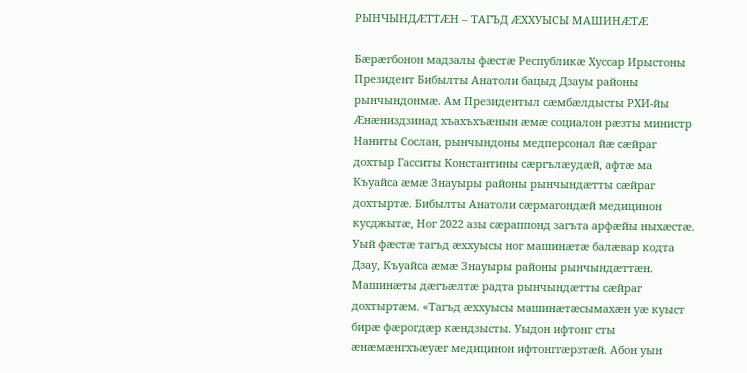РЫНЧЫНДÆТТÆН – ТАГЪД ÆХХУЫСЫ МАШИНÆТÆ

Бæрæгбонон мадзалы фæстæ Республикæ Хуссар Ирыстоны Президент Бибылты Анатоли бацыд Дзауы районы рынчындонмæ. Ам Президентыл сæмбæлдысты РХИ-йы Æнæниздзинад хъахъхъæнын æмæ социалон рæзты министр Наниты Сослан, рынчындоны медперсонал йæ сæйраг дохтыр Гасситы Константины сæргълæудæй, афтæ ма Къуайса æмæ Знауыры районы рынчындæтты сæйраг дохтыртæ. Бибылты Анатоли сæрмагондæй медицинон кусджытæ, Ног 2022 азы сæраппонд загъта арфæйы ныхæстæ. Уый фæстæ тагъд æххуысы ног машинæтæ балæвар кодта Дзау, Къуайса æмæ Знауыры районы рынчындæттæн. Машинæты дæгъæлтæ радта рынчындæтты сæйраг дохтыртæм. «Тагъд æххуысы машинæтæсымахæн уæ куыст бирæ фæрогдæр кæндзысты. Уыдон ифтонг сты æнæмæнгхъæуæг медицинон ифтонггæрзтæй. Абон уын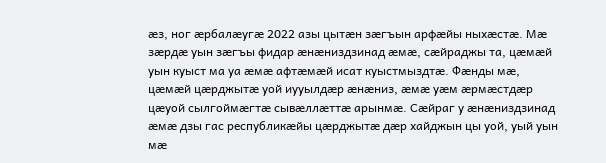æз, ног æрбалæугæ 2022 азы цытæн зæгъын арфæйы ныхæстæ. Мæ зæрдæ уын зæгъы фидар æнæниздзинад æмæ, сæйраджы та, цæмæй уын куыст ма уа æмæ афтæмæй исат куыстмыздтæ. Фæнды мæ, цæмæй цæрджытæ уой иууылдæр æнæниз, æмæ уæм æрмæстдæр цæуой сылгоймæгтæ сывæллæттæ арынмæ. Сæйраг у æнæниздзинад æмæ дзы гас республикæйы цæрджытæ дæр хайджын цы уой, уый уын мæ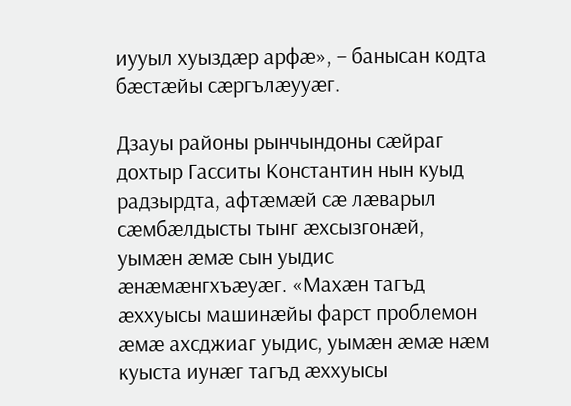иууыл хуыздæр арфæ», – банысан кодта бæстæйы сæргълæууæг.

Дзауы районы рынчындоны сæйраг дохтыр Гасситы Константин нын куыд радзырдта, афтæмæй сæ лæварыл сæмбæлдысты тынг æхсызгонæй, уымæн æмæ сын уыдис æнæмæнгхъæуæг. «Махæн тагъд æххуысы машинæйы фарст проблемон æмæ ахсджиаг уыдис, уымæн æмæ нæм куыста иунæг тагъд æххуысы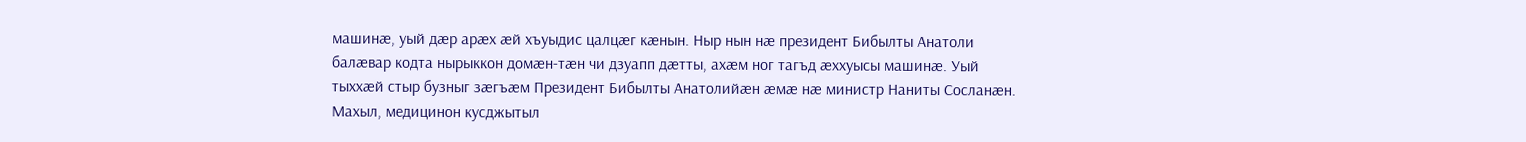машинæ, уый дæр арæх æй хъуыдис цалцæг кæнын. Ныр нын нæ президент Бибылты Анатоли балæвар кодта нырыккон домæн-тæн чи дзуапп дæтты, ахæм ног тагъд æххуысы машинæ. Уый тыххæй стыр бузныг зæгъæм Президент Бибылты Анатолийæн æмæ нæ министр Наниты Сосланæн. Махыл, медицинон кусджытыл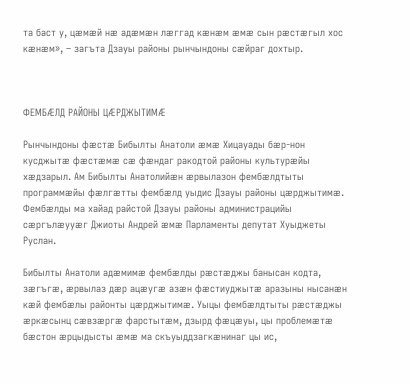та баст у, цæмæй нæ адæмæн лæггад кæнæм æмæ сын рæстæгыл хос кæнæм», – загъта Дзауы районы рынчындоны сæйраг дохтыр.



ФЕМБÆЛД РАЙОНЫ ЦÆРДЖЫТИМÆ

Рынчындоны фæстæ Бибылты Анатоли æмæ Хицауады бæр-нон кусджытæ фæстæмæ сæ фæндаг ракодтой районы культурæйы хæдзарыл. Ам Бибылты Анатолийæн æрвылазон фембæлдтыты программæйы фæлгæтты фембæлд уыдис Дзауы районы цæрджытимæ. Фембæлды ма хайад райстой Дзауы районы администрацийы сæргълæууæг Джиоты Андрей æмæ Парламенты депутат Хуыджеты Руслан.

Бибылты Анатоли адæмимæ фембæлды рæстæджы банысан кодта, зæгъгæ, æрвылаз дæр ацæугæ азæн фæстиуджытæ аразыны нысанæн кæй фембæлы районты цæрджытимæ. Уыцы фембæлдтыты рæстæджы æркæсынц сæвзæргæ фарстытæм, дзырд фæцæуы, цы проблемæтæ бæстон æрцыдысты æмæ ма скъуыддзагкæнинаг цы ис,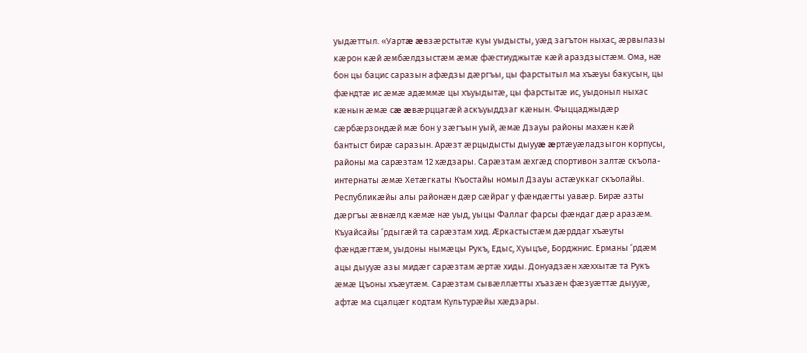уыдæттыл. «Уартæ æвзæрстытæ куы уыдысты, уæд загътон ныхас, æрвылазы кæрон кæй æмбæлдзыстæм æмæ фæстиуджытæ кæй араздзыстæм. Ома, нæ бон цы бацис саразын афæдзы дæргъы, цы фарстытыл ма хъæуы бакусын, цы фæндтæ ис æмæ адæммæ цы хъуыдытæ, цы фарстытæ ис, уыдоныл ныхас кæнын æмæ сæ æвæрццагæй аскъуыддзаг кæнын. Фыццаджыдæр сæрбæрзондæй мæ бон у зæгъын уый, æмæ Дзауы районы махæн кæй бантыст бирæ саразын. Арæзт æрцыдысты дыууæ æртæуæладзыгон корпусы, районы ма сарæзтам 12 хæдзары. Сарæзтам æхгæд спортивон залтæ скъола-интернаты æмæ Хетæгкаты Къостайы номыл Дзауы астæуккаг скъолайы. Республикæйы алы районæн дæр сæйраг у фæндæгты уавæр. Бирæ азты дæргъы æвнæлд кæмæ нæ уыд, уыцы Фаллаг фарсы фæндаг дæр аразæм. Къуайсайы ʻрдыгæй та сарæзтам хид. Æркастыстæм дæрддаг хъæуты фæндæгтæм, уыдоны нымæцы Рукъ, Едыс, Хуыцъе, Борджнис. Ерманы ʻрдæм ацы дыууæ азы мидæг сарæзтам æртæ хиды. Донуадзæн хæххытæ та Рукъ æмæ Цъоны хъæутæм. Сарæзтам сывæллæтты хъазæн фæзуæттæ дыууæ, афтæ ма сцалцæг кодтам Культурæйы хæдзары.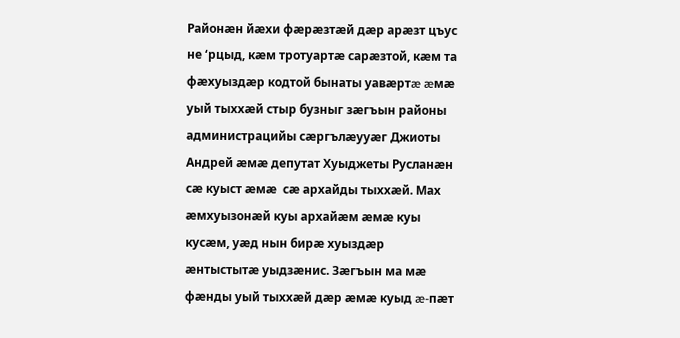Районæн йæхи фæрæзтæй дæр арæзт цъус не ʻрцыд, кæм тротуартæ сарæзтой, кæм та фæхуыздæр кодтой бынаты уавæртæ æмæ уый тыххæй стыр бузныг зæгъын районы администрацийы сæргълæууæг Джиоты Андрей æмæ депутат Хуыджеты Русланæн сæ куыст æмæ  сæ архайды тыххæй. Мах æмхуызонæй куы архайæм æмæ куы кусæм, уæд нын бирæ хуыздæр æнтыстытæ уыдзæнис. Зæгъын ма мæ фæнды уый тыххæй дæр æмæ куыд æ-пæт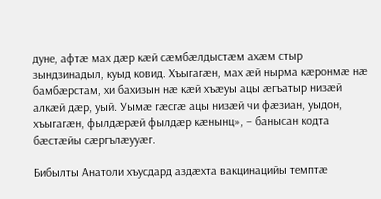дуне, афтæ мах дæр кæй сæмбæлдыстæм ахæм стыр зындзинадыл, куыд ковид. Хъыгагæн, мах æй нырма кæронмæ нæ бамбæрстам, хи бахизын нæ кæй хъæуы ацы æгъатыр низæй алкæй дæр, уый. Уымæ гæсгæ ацы низæй чи фæзиан, уыдон, хъыгагæн, фылдæрæй фылдæр кæнынц», – банысан кодта бæстæйы сæргълæууæг.

Бибылты Анатоли хъусдард аздæхта вакцинацийы темптæ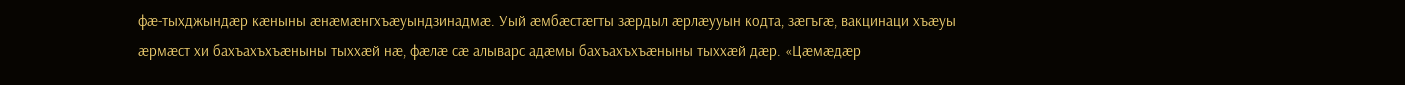фæ-тыхджындæр кæныны æнæмæнгхъæуындзинадмæ. Уый æмбæстæгты зæрдыл æрлæууын кодта, зæгъгæ, вакцинаци хъæуы æрмæст хи бахъахъхъæныны тыххæй нæ, фæлæ сæ алыварс адæмы бахъахъхъæныны тыххæй дæр. «Цæмæдæр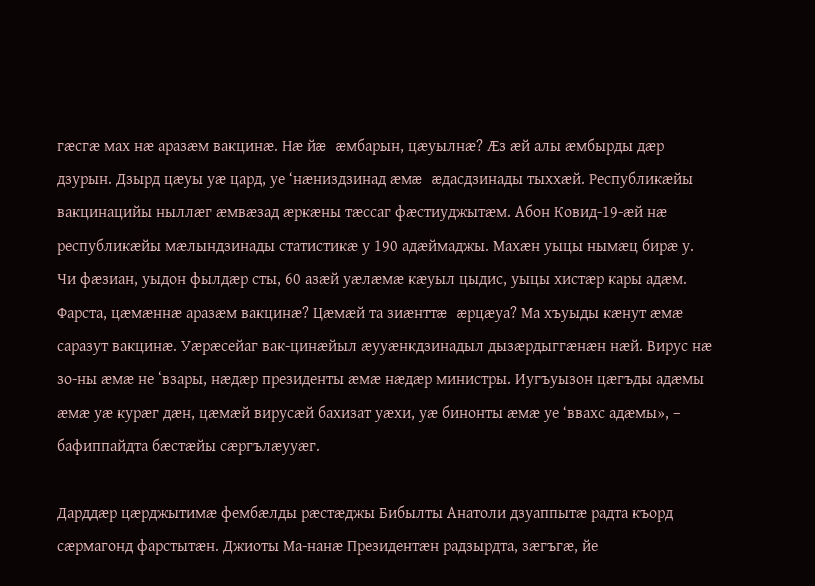гæсгæ мах нæ аразæм вакцинæ. Нæ йæ æмбарын, цæуылнæ? Æз æй алы æмбырды дæр дзурын. Дзырд цæуы уæ цард, уе ‘нæниздзинад æмæ æдасдзинады тыххæй. Республикæйы вакцинацийы ныллæг æмвæзад æркæны тæссаг фæстиуджытæм. Абон Ковид-19-æй нæ республикæйы мæлындзинады статистикæ у 190 адæймаджы. Махæн уыцы нымæц бирæ у. Чи фæзиан, уыдон фылдæр сты, 60 азæй уæлæмæ кæуыл цыдис, уыцы хистæр кары адæм. Фарста, цæмæннæ аразæм вакцинæ? Цæмæй та зиæнттæ æрцæуа? Ма хъуыды кæнут æмæ саразут вакцинæ. Уæрæсейаг вак-цинæйыл æууæнкдзинадыл дызæрдыггæнæн нæй. Вирус нæ зо-ны æмæ не ʻвзары, нæдæр президенты æмæ нæдæр министры. Иугъуызон цæгъды адæмы æмæ уæ курæг дæн, цæмæй вирусæй бахизат уæхи, уæ бинонты æмæ уе ‘ввахс адæмы», – бафиппайдта бæстæйы сæргълæууæг.

Дарддæр цæрджытимæ фембæлды рæстæджы Бибылты Анатоли дзуаппытæ радта къорд сæрмагонд фарстытæн. Джиоты Ма-нанæ Президентæн радзырдта, зæгъгæ, йе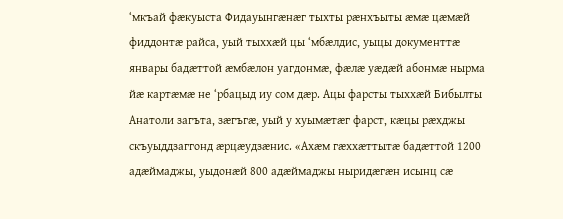‘мкъай фæкуыста Фидауынгæнæг тыхты рæнхъыты æмæ цæмæй фиддонтæ райса, уый тыххæй цы ‘мбæлдис, уыцы документтæ январы бадæттой æмбæлон уагдонмæ, фæлæ уæдæй абонмæ нырма йæ картæмæ не ‘рбацыд иу сом дæр. Ацы фарсты тыххæй Бибылты Анатоли загъта, зæгъгæ, уый у хуымæтæг фарст, кæцы рæхджы скъуыддзаггонд æрцæудзæнис. «Ахæм гæххæттытæ бадæттой 1200 адæймаджы, уыдонæй 800 адæймаджы ныридæгæн исынц сæ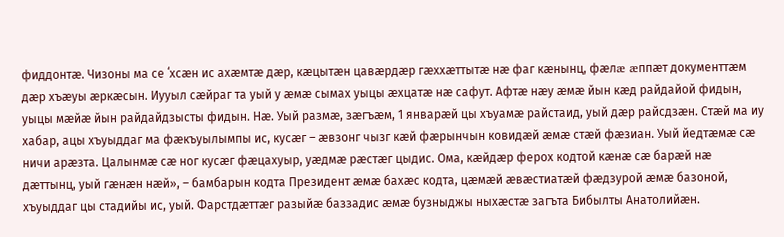фиддонтæ. Чизоны ма се ʻхсæн ис ахæмтæ дæр, кæцытæн цавæрдæр гæххæттытæ нæ фаг кæнынц, фæлæ æппæт документтæм дæр хъæуы æркæсын. Иууыл сæйраг та уый у æмæ сымах уыцы æхцатæ нæ сафут. Афтæ нæу æмæ йын кæд райдайой фидын, уыцы мæйæ йын райдайдзысты фидын. Нæ. Уый размæ, зæгъæм, 1 январæй цы хъуамæ райстаид, уый дæр райсдзæн. Стæй ма иу хабар, ацы хъуыддаг ма фæкъуылымпы ис, кусæг – æвзонг чызг кæй фæрынчын ковидæй æмæ стæй фæзиан. Уый йедтæмæ сæ ничи арæзта. Цалынмæ сæ ног кусæг фæцахуыр, уæдмæ рæстæг цыдис. Ома, кæйдæр ферох кодтой кæнæ сæ барæй нæ дæттынц, уый гæнæн нæй», – бамбарын кодта Президент æмæ бахæс кодта, цæмæй æвæстиатæй фæдзурой æмæ базоной, хъуыддаг цы стадийы ис, уый. Фарстдæттæг разыйæ баззадис æмæ бузныджы ныхæстæ загъта Бибылты Анатолийæн.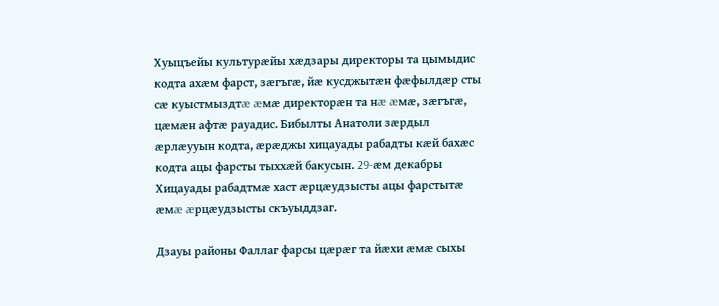Хуыцъейы культурæйы хæдзары директоры та цымыдис кодта ахæм фарст, зæгъгæ, йæ кусджытæн фæфылдæр сты сæ куыстмыздтæ æмæ директорæн та нæ æмæ, зæгъгæ, цæмæн афтæ рауадис. Бибылты Анатоли зæрдыл æрлæууын кодта, æрæджы хицауады рабадты кæй бахæс кодта ацы фарсты тыххæй бакусын. 29-æм декабры Хицауады рабадтмæ хаст æрцæудзысты ацы фарстытæ æмæ æрцæудзысты скъуыддзаг.

Дзауы районы Фаллаг фарсы цæрæг та йæхи æмæ сыхы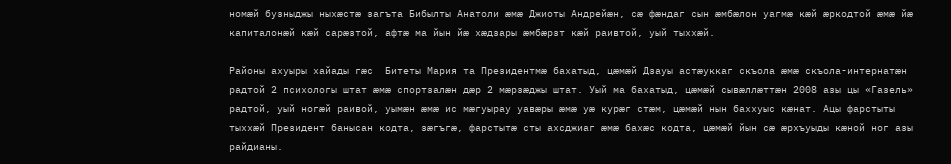номæй бузныджы ныхæстæ загъта Бибылты Анатоли æмæ Джиоты Андрейæн, сæ фæндаг сын æмбæлон уагмæ кæй æркодтой æмæ йæ капиталонæй кæй сарæзтой, афтæ ма йын йæ хæдзары æмбæрзт кæй раивтой, уый тыххæй.

Районы ахуыры хайады гæс  Битеты Мария та Президентмæ бахатыд, цæмæй Дзауы астæуккаг скъола æмæ скъола-интернатæн радтой 2 психологы штат æмæ спортзалæн дæр 2 мæрзæджы штат. Уый ма бахатыд, цæмæй сывæллæттæн 2008 азы цы «Газель» радтой, уый ногæй раивой, уымæн æмæ ис мæгуырау уавæры æмæ уæ курæг стæм, цæмæй нын баххуыс кæнат. Ацы фарстыты тыххæй Президент банысан кодта, зæгъгæ, фарстытæ сты ахсджиаг æмæ бахæс кодта, цæмæй йын сæ æрхъуыды кæной ног азы райдианы.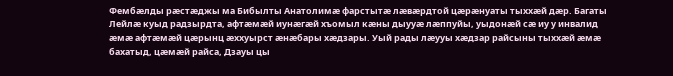Фембæлды рæстæджы ма Бибылты Анатолимæ фарстытæ лæвæрдтой цæрæнуаты тыххæй дæр. Багаты Лейлæ куыд радзырдта, афтæмæй иунæгæй хъомыл кæны дыууæ лæппуйы, уыдонæй сæ иу у инвалид æмæ афтæмæй цæрынц æххуырст æнæбары хæдзары. Уый рады лæууы хæдзар райсыны тыххæй æмæ бахатыд, цæмæй райса, Дзауы цы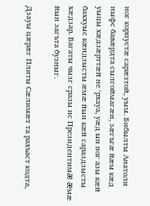ног корпустæ сарæзтой, уым. Бибылты Анатоли ныфс бавæрдта сылгоймагæн, зæгъгæ йæм кæд уыцы хæдзæрттæй не ‘рхауа, уæд ын ног азы кæй баххуыс кæндзысты æмæ йын кæй сараздзысты хæдзар. Багаты чызг сразы ис Президентимæ æмæ йын загъта бузныг.

Дзауы цæрæг Плиты Сæлимæт та рахъаст кодта,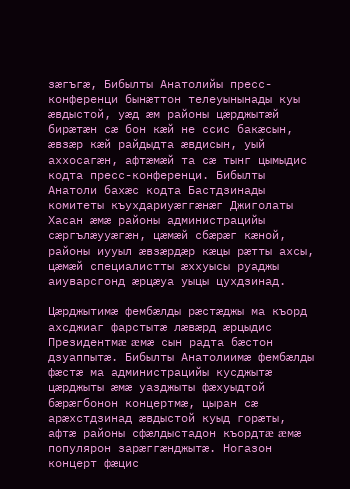зæгъгæ, Бибылты Анатолийы пресс-конференци бынæттон телеуынынады куы æвдыстой, уæд æм районы цæрджытæй бирæтæн сæ бон кæй не ссис бакæсын, æвзæр кæй райдыдта æвдисын, уый аххосагæн, афтæмæй та сæ тынг цымыдис кодта пресс-конференци. Бибылты Анатоли бахæс кодта Бастдзинады комитеты къухдариуæггæнæг Джиголаты Хасан æмæ районы администрацийы сæргълæууæгæн, цæмæй сбæрæг кæной, районы иууыл æвзæрдæр кæцы рæтты ахсы, цæмæй специалистты æххуысы руаджы аиуварсгонд æрцæуа уыцы цухдзинад.

Цæрджытимæ фембæлды рæстæджы ма къорд ахсджиаг фарстытæ лæвæрд æрцыдис Президентмæ æмæ сын радта бæстон дзуаппытæ. Бибылты Анатолиимæ фембæлды фæстæ ма администрацийы кусджытæ цæрджыты æмæ уазджыты фæхуыдтой бæрæгбонон концертмæ, цыран сæ арæхстдзинад æвдыстой куыд горæты, афтæ районы сфæлдыстадон къордтæ æмæ популярон зарæггæнджытæ. Ногазон концерт фæцис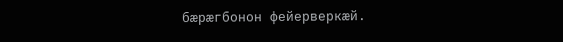бæрæгбонон фейерверкæй.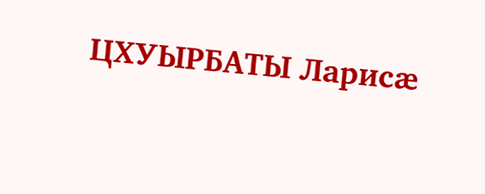ЦХУЫРБАТЫ Ларисæ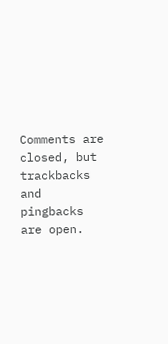Comments are closed, but trackbacks and pingbacks are open.